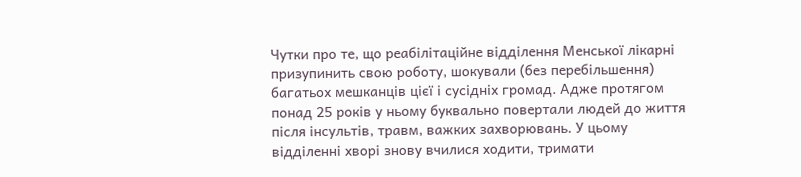Чутки про те, що реабілітаційне відділення Менської лікарні призупинить свою роботу, шокували (без перебільшення) багатьох мешканців цієї і сусідніх громад. Адже протягом понад 25 років у ньому буквально повертали людей до життя після інсультів, травм, важких захворювань. У цьому відділенні хворі знову вчилися ходити, тримати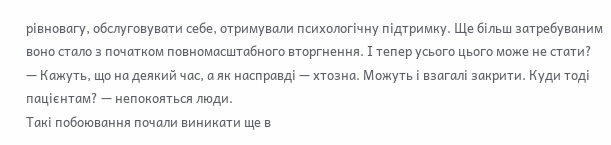рівновагу, обслуговувати себе, отримували психологічну підтримку. Ще більш затребуваним воно стало з початком повномасштабного вторгнення. І тепер усього цього може не стати?
— Кажуть, що на деякий час, а як насправді — хтозна. Можуть і взагалі закрити. Куди тоді пацієнтам? — непокояться люди.
Такі побоювання почали виникати ще в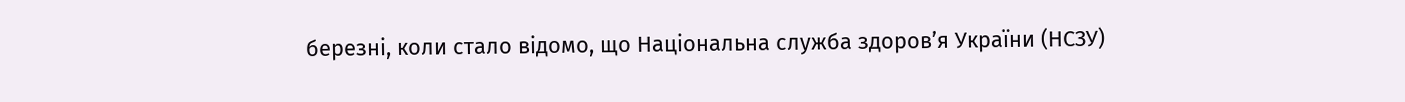березні, коли стало відомо, що Національна служба здоров’я України (НСЗУ)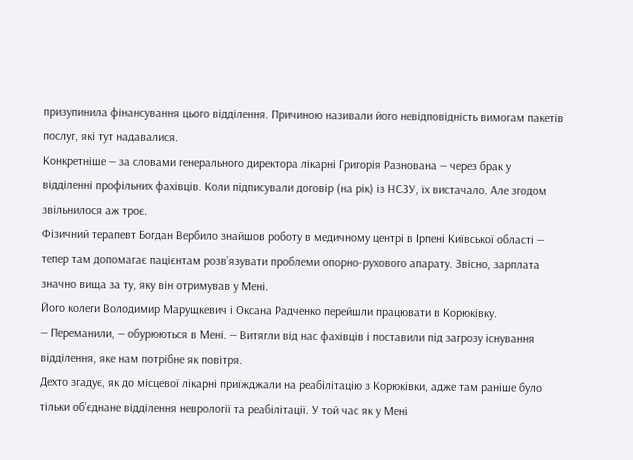призупинила фінансування цього відділення. Причиною називали його невідповідність вимогам пакетів послуг, які тут надавалися.
Конкретніше — за словами генерального директора лікарні Григорія Разнована — через брак у відділенні профільних фахівців. Коли підписували договір (на рік) із НСЗУ, їх вистачало. Але згодом звільнилося аж троє.
Фізичний терапевт Богдан Вербило знайшов роботу в медичному центрі в Ірпені Київської області — тепер там допомагає пацієнтам розв’язувати проблеми опорно-рухового апарату. Звісно, зарплата значно вища за ту, яку він отримував у Мені.
Його колеги Володимир Марущкевич і Оксана Радченко перейшли працювати в Корюківку.
— Переманили, — обурюються в Мені. — Витягли від нас фахівців і поставили під загрозу існування відділення, яке нам потрібне як повітря.
Дехто згадує, як до місцевої лікарні приїжджали на реабілітацію з Корюківки, адже там раніше було тільки об’єднане відділення неврології та реабілітації. У той час як у Мені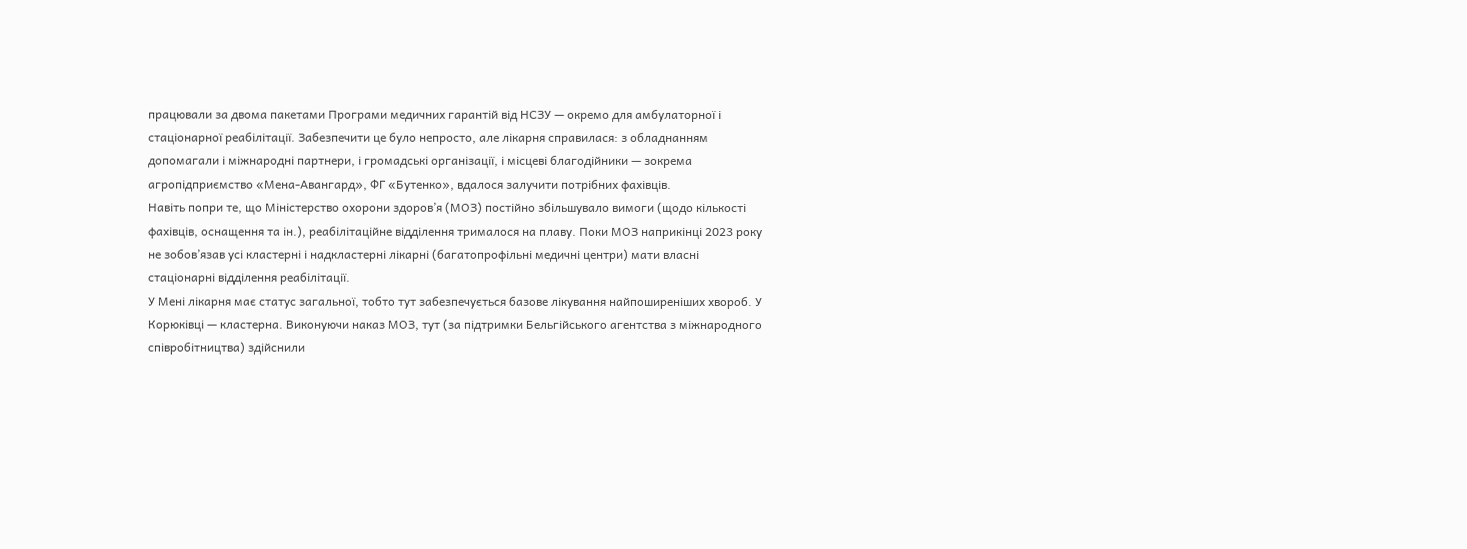працювали за двома пакетами Програми медичних гарантій від НСЗУ — окремо для амбулаторної і стаціонарної реабілітації. Забезпечити це було непросто, але лікарня справилася: з обладнанням допомагали і міжнародні партнери, і громадські організації, і місцеві благодійники — зокрема агропідприємство «Мена-Авангард», ФГ «Бутенко», вдалося залучити потрібних фахівців.
Навіть попри те, що Міністерство охорони здоров’я (МОЗ) постійно збільшувало вимоги (щодо кількості фахівців, оснащення та ін.), реабілітаційне відділення трималося на плаву. Поки МОЗ наприкінці 2023 року не зобов’язав усі кластерні і надкластерні лікарні (багатопрофільні медичні центри) мати власні стаціонарні відділення реабілітації.
У Мені лікарня має статус загальної, тобто тут забезпечується базове лікування найпоширеніших хвороб. У Корюківці — кластерна. Виконуючи наказ МОЗ, тут (за підтримки Бельгійського агентства з міжнародного співробітництва) здійснили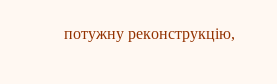потужну реконструкцію,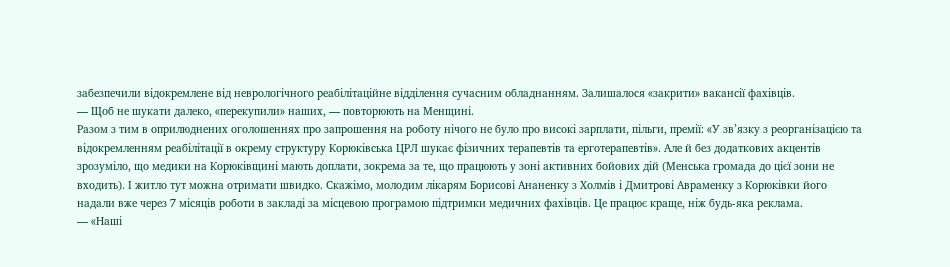забезпечили відокремлене від неврологічного реабілітаційне відділення сучасним обладнанням. Залишалося «закрити» вакансії фахівців.
— Щоб не шукати далеко, «перекупили» наших, — повторюють на Менщині.
Разом з тим в оприлюднених оголошеннях про запрошення на роботу нічого не було про високі зарплати, пільги, премії: «У зв’язку з реорганізацією та відокремленням реабілітації в окрему структуру Корюківська ЦРЛ шукає фізичних терапевтів та ерготерапевтів». Але й без додаткових акцентів зрозуміло, що медики на Корюківщині мають доплати, зокрема за те, що працюють у зоні активних бойових дій (Менська громада до цієї зони не входить). І житло тут можна отримати швидко. Скажімо, молодим лікарям Борисові Ананенку з Холмів і Дмитрові Авраменку з Корюківки його надали вже через 7 місяців роботи в закладі за місцевою програмою підтримки медичних фахівців. Це працює краще, ніж будь-яка реклама.
— «Наші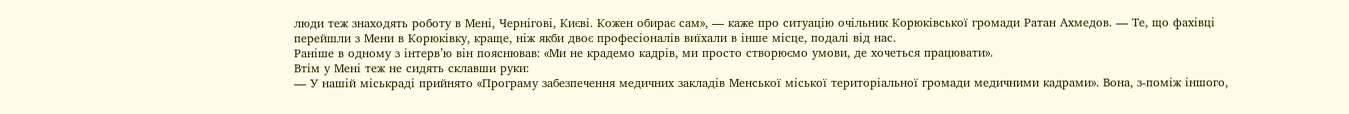люди теж знаходять роботу в Мені, Чернігові, Києві. Кожен обирає сам», — каже про ситуацію очільник Корюківської громади Ратан Ахмедов. — Те, що фахівці перейшли з Мени в Корюківку, краще, ніж якби двоє професіоналів виїхали в інше місце, подалі від нас.
Раніше в одному з інтерв’ю він пояснював: «Ми не крадемо кадрів, ми просто створюємо умови, де хочеться працювати».
Втім у Мені теж не сидять склавши руки:
— У нашій міськраді прийнято «Програму забезпечення медичних закладів Менської міської територіальної громади медичними кадрами». Вона, з-поміж іншого,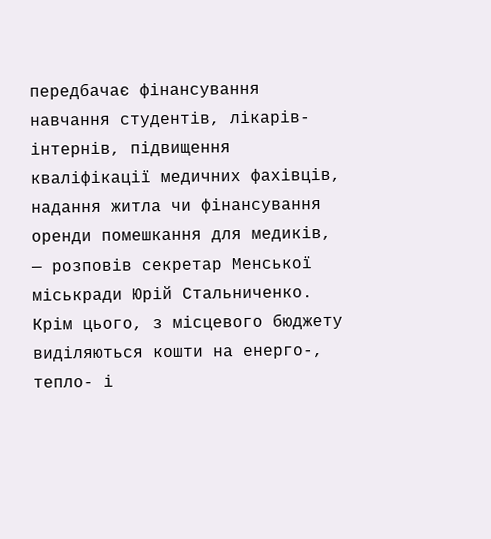передбачає фінансування навчання студентів, лікарів-інтернів, підвищення кваліфікації медичних фахівців, надання житла чи фінансування оренди помешкання для медиків, — розповів секретар Менської міськради Юрій Стальниченко.
Крім цього, з місцевого бюджету виділяються кошти на енерго-, тепло- і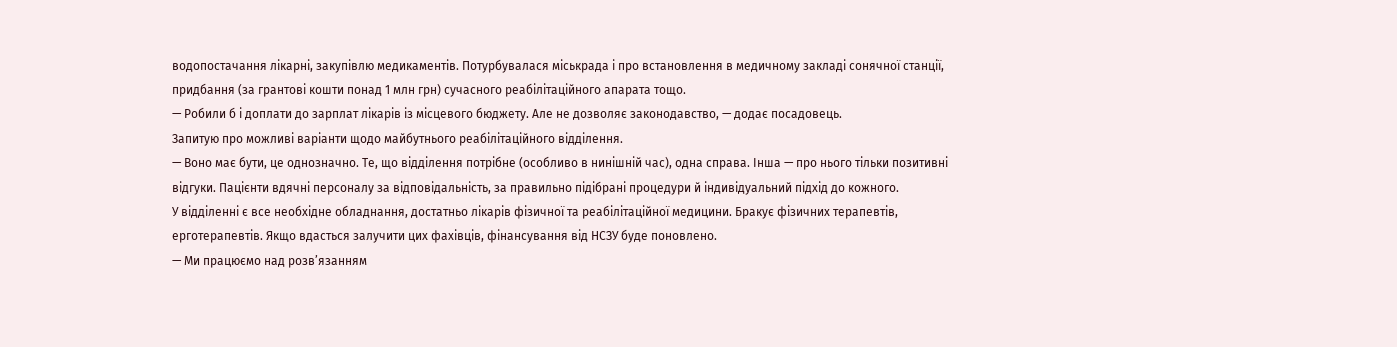водопостачання лікарні, закупівлю медикаментів. Потурбувалася міськрада і про встановлення в медичному закладі сонячної станції, придбання (за грантові кошти понад 1 млн грн) сучасного реабілітаційного апарата тощо.
— Робили б і доплати до зарплат лікарів із місцевого бюджету. Але не дозволяє законодавство, — додає посадовець.
Запитую про можливі варіанти щодо майбутнього реабілітаційного відділення.
— Воно має бути, це однозначно. Те, що відділення потрібне (особливо в нинішній час), одна справа. Інша — про нього тільки позитивні відгуки. Пацієнти вдячні персоналу за відповідальність, за правильно підібрані процедури й індивідуальний підхід до кожного.
У відділенні є все необхідне обладнання, достатньо лікарів фізичної та реабілітаційної медицини. Бракує фізичних терапевтів, ерготерапевтів. Якщо вдасться залучити цих фахівців, фінансування від НСЗУ буде поновлено.
— Ми працюємо над розв’язанням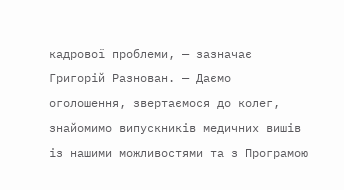кадрової проблеми, — зазначає Григорій Разнован. — Даємо оголошення, звертаємося до колег, знайомимо випускників медичних вишів із нашими можливостями та з Програмою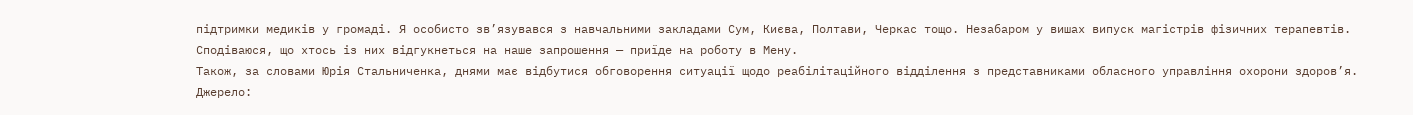підтримки медиків у громаді. Я особисто зв’язувався з навчальними закладами Сум, Києва, Полтави, Черкас тощо. Незабаром у вишах випуск магістрів фізичних терапевтів. Сподіваюся, що хтось із них відгукнеться на наше запрошення — приїде на роботу в Мену.
Також, за словами Юрія Стальниченка, днями має відбутися обговорення ситуації щодо реабілітаційного відділення з представниками обласного управління охорони здоров’я.
Джерело: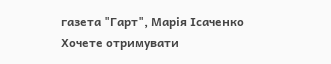газета "Гарт", Марія Ісаченко
Хочете отримувати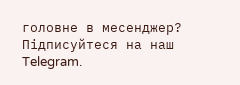головне в месенджер? Підписуйтеся на наш
Telegram.